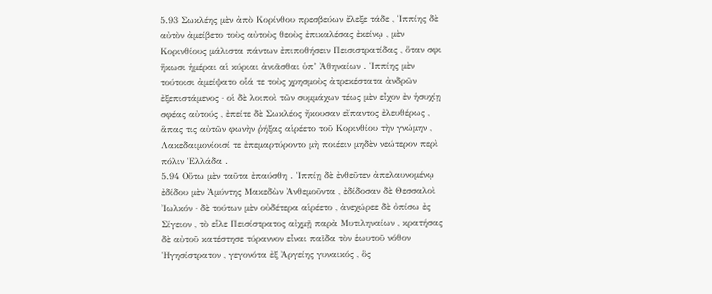5.93 Σωκλέης μὲν ἀπὸ Κορίνθου πρεσβεύων ἔλεξε τάδε , Ἱππίης δὲ αὐτὸν ἀμείβετο τοὺς αὐτοὺς θεοὺς ἐπικαλέσας ἐκείνῳ , μὲν Κορινθίους μάλιστα πάντων ἐπιποθήσειν Πεισιστρατίδας , ὅταν σφι ἥκωσι ἡμέραι αἱ κύριαι ἀνιᾶσθαι ὑπ’ Ἀθηναίων . Ἱππίης μὲν τούτοισι ἀμείψατο οἷά τε τοὺς χρησμοὺς ἀτρεκέστατα ἀνδρῶν ἐξεπιστάμενος · οἱ δὲ λοιποὶ τῶν συμμάχων τέως μὲν εἶχον ἐν ἡσυχίῃ σφέας αὐτούς , ἐπείτε δὲ Σωκλέος ἤκουσαν εἴπαντος ἐλευθέρως , ἅπας τις αὐτῶν φωνὴν ῥήξας αἱρέετο τοῦ Κορινθίου τὴν γνώμην , Λακεδαιμονίοισί τε ἐπεμαρτύροντο μὴ ποιέειν μηδὲν νεώτερον περὶ πόλιν Ἑλλάδα .
5.94 Οὕτω μὲν ταῦτα ἐπαύσθη . Ἱππίῃ δὲ ἐνθεῦτεν ἀπελαυνομένῳ ἐδίδου μὲν Ἀμύντης Μακεδὼν Ἀνθεμοῦντα , ἐδίδοσαν δὲ Θεσσαλοὶ Ἰωλκόν · δὲ τούτων μὲν οὐδέτερα αἱρέετο , ἀνεχώρεε δὲ ὀπίσω ἐς Σίγειον , τὸ εἷλε Πεισίστρατος αἰχμῇ παρὰ Μυτιληναίων , κρατήσας δὲ αὐτοῦ κατέστησε τύραννον εἶναι παῖδα τὸν ἑωυτοῦ νόθον Ἡγησίστρατον , γεγονότα ἐξ Ἀργείης γυναικός , ὃς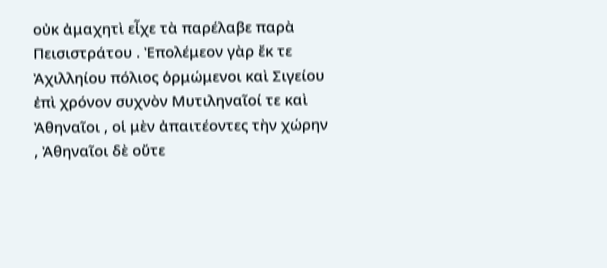οὐκ ἀμαχητὶ εἶχε τὰ παρέλαβε παρὰ Πεισιστράτου . Ἐπολέμεον γὰρ ἔκ τε Ἀχιλληίου πόλιος ὁρμώμενοι καὶ Σιγείου ἐπὶ χρόνον συχνὸν Μυτιληναῖοί τε καὶ Ἀθηναῖοι , οἱ μὲν ἀπαιτέοντες τὴν χώρην , Ἀθηναῖοι δὲ οὔτε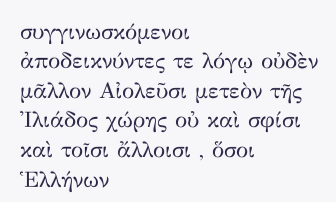συγγινωσκόμενοι ἀποδεικνύντες τε λόγῳ οὐδὲν μᾶλλον Αἰολεῦσι μετεὸν τῆς Ἰλιάδος χώρης οὐ καὶ σφίσι καὶ τοῖσι ἄλλοισι , ὅσοι Ἑλλήνων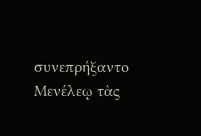συνεπρήξαντο Μενέλεῳ τὰς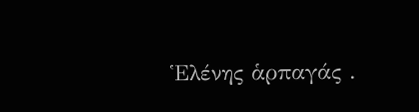Ἑλένης ἁρπαγάς .